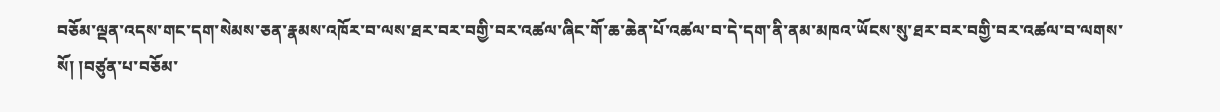བཅོམ་ལྡན་འདས་གང་དག་སེམས་ཅན་རྣམས་འཁོར་བ་ལས་ཐར་བར་བགྱི་བར་འཚལ་ཞིང་གོ་ཆ་ཆེན་པོ་འཚལ་བ་དེ་དག་ནི་ནམ་མཁའ་ཡོངས་སུ་ཐར་བར་བགྱི་བར་འཚལ་བ་ལགས་སོ། །བཙུན་པ་བཅོམ་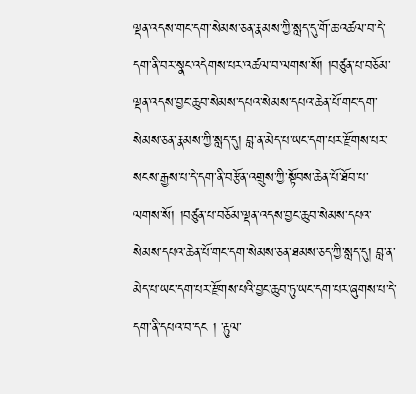ལྡན་འདས་གང་དག་སེམས་ཅན་རྣམས་ཀྱི་སླད་དུ་གོ་ཆ་འཚལ་བ་དེ་དག་ནི་བར་སྣང་འདེགས་པར་འཚལ་བ་ལགས་སོ། །བཙུན་པ་བཅོམ་ལྡན་འདས་བྱང་ཆུབ་སེམས་དཔའ་སེམས་དཔའ་ཆེན་པོ་གང་དག་སེམས་ཅན་རྣམས་ཀྱི་སླད་དུ། བླ་ན་མེད་པ་ཡང་དག་པར་རྫོགས་པར་སངས་རྒྱས་པ་དེ་དག་ནི་བརྩོན་འགྲུས་ཀྱི་སྟོབས་ཆེན་པོ་ཐོབ་པ་ལགས་སོ། །བཙུན་པ་བཅོམ་ལྡན་འདས་བྱང་ཆུབ་སེམས་དཔའ་སེམས་དཔའ་ཆེན་པོ་གང་དག་སེམས་ཅན་ཐམས་ཅད་ཀྱི་སླད་དུ། བླ་ན་མེད་པ་ཡང་དག་པར་རྫོགས་པའི་བྱང་ཆུབ་ཏུ་ཡང་དག་པར་ཞུགས་པ་དེ་དག་ནི་དཔའ་བ་དང ། ་རྟུལ་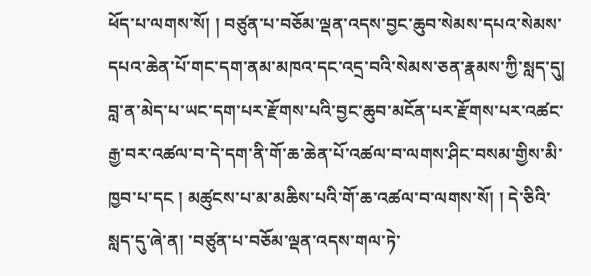ཕོད་པ་ལགས་སོ། ། བཙུན་པ་བཅོམ་ལྡན་འདས་བྱང་ཆུབ་སེམས་དཔའ་སེམས་དཔའ་ཆེན་པོ་གང་དག་ནམ་མཁའ་དང་འདྲ་བའི་སེམས་ཅན་རྣམས་ཀྱི་སླད་དུ། བླ་ན་མེད་པ་ཡང་དག་པར་རྫོགས་པའི་བྱང་ཆུབ་མངོན་པར་རྫོགས་པར་འཚང་རྒྱ་བར་འཚལ་བ་དེ་དག་ནི་གོ་ཆ་ཆེན་པོ་འཚལ་བ་ལགས་ཤིང་བསམ་གྱིས་མི་ཁྱབ་པ་དང ། མཚུངས་པ་མ་མཆིས་པའི་གོ་ཆ་འཚལ་བ་ལགས་སོ། ། དེ་ཅིའི་སླད་དུ་ཞེ་ན། ་བཙུན་པ་བཅོམ་ལྡན་འདས་གལ་ཏེ་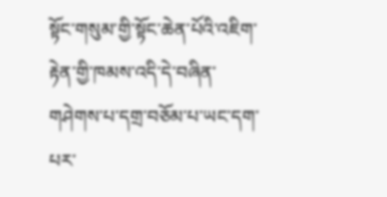སྟོང་གསུམ་གྱི་སྟོང་ཆེན་པོའི་འཇིག་རྟེན་གྱི་ཁམས་འདི་དེ་བཞིན་གཤེགས་པ་དགྲ་བཅོམ་པ་ཡང་དག་པར་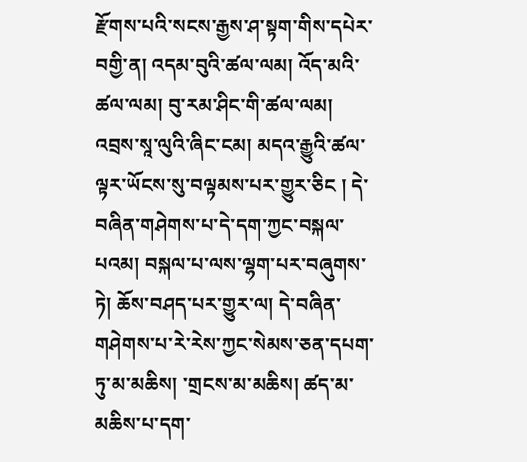རྫོགས་པའི་སངས་རྒྱས་ཤ་སྟག་གིས་དཔེར་བགྱི་ན། འདམ་བུའི་ཚལ་ལམ། འོད་མའི་ཚལ་ལམ། བུ་རམ་ཤིང་གི་ཚལ་ལམ། འབྲས་སཱ་ལུའི་ཞིང་ངམ། མདའ་རྒྱུའི་ཚལ་ལྟར་ཡོངས་སུ་བལྟམས་པར་གྱུར་ཅིང ། དེ་བཞིན་གཤེགས་པ་དེ་དག་ཀྱང་བསྐལ་པའམ། བསྐལ་པ་ལས་ལྷག་པར་བཞུགས་ཏེ། ཆོས་བཤད་པར་གྱུར་ལ། དེ་བཞིན་གཤེགས་པ་རེ་རེས་ཀྱང་སེམས་ཅན་དཔག་ཏུ་མ་མཆིས། ་གྲངས་མ་མཆིས། ཚད་མ་མཆིས་པ་དག་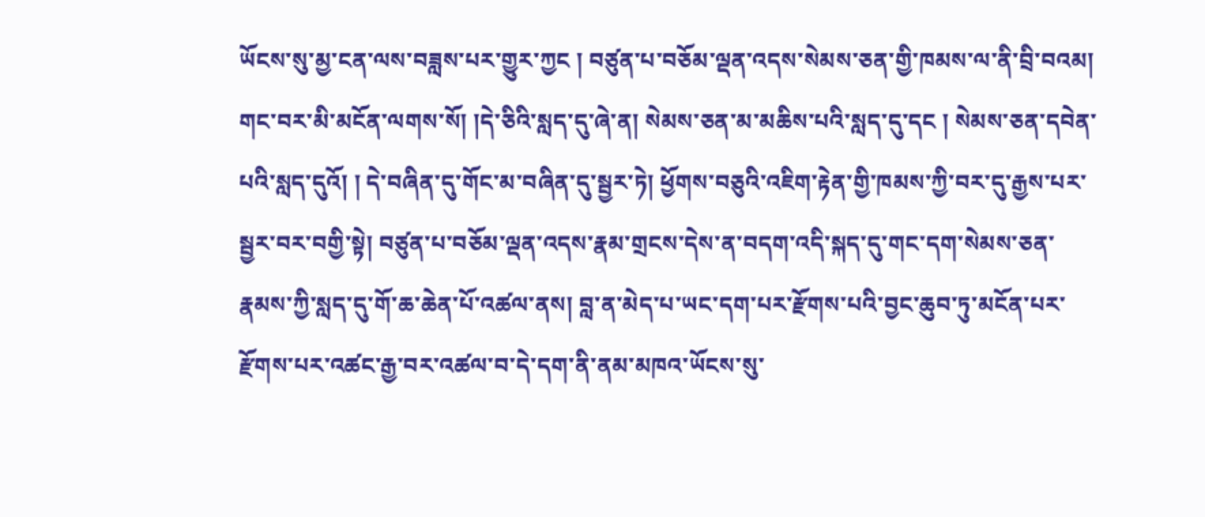ཡོངས་སུ་མྱ་ངན་ལས་བཟླས་པར་གྱུར་ཀྱང ། བཙུན་པ་བཅོམ་ལྡན་འདས་སེམས་ཅན་གྱི་ཁམས་ལ་ནི་བྲི་བའམ།
གང་བར་མི་མངོན་ལགས་སོ། །དེ་ཅིའི་སླད་དུ་ཞེ་ན། སེམས་ཅན་མ་མཆིས་པའི་སླད་དུ་དང ། སེམས་ཅན་དབེན་པའི་སླད་དུའོ། ། དེ་བཞིན་དུ་གོང་མ་བཞིན་དུ་སྦྱར་ཏེ། ཕྱོགས་བཅུའི་འཇིག་རྟེན་གྱི་ཁམས་ཀྱི་བར་དུ་རྒྱས་པར་སྦྱར་བར་བགྱི་སྟེ། བཙུན་པ་བཅོམ་ལྡན་འདས་རྣམ་གྲངས་དེས་ན་བདག་འདི་སྐད་དུ་གང་དག་སེམས་ཅན་རྣམས་ཀྱི་སླད་དུ་གོ་ཆ་ཆེན་པོ་འཚལ་ནས། བླ་ན་མེད་པ་ཡང་དག་པར་རྫོགས་པའི་བྱང་ཆུབ་ཏུ་མངོན་པར་རྫོགས་པར་འཚང་རྒྱ་བར་འཚལ་བ་དེ་དག་ནི་ནམ་མཁའ་ཡོངས་སུ་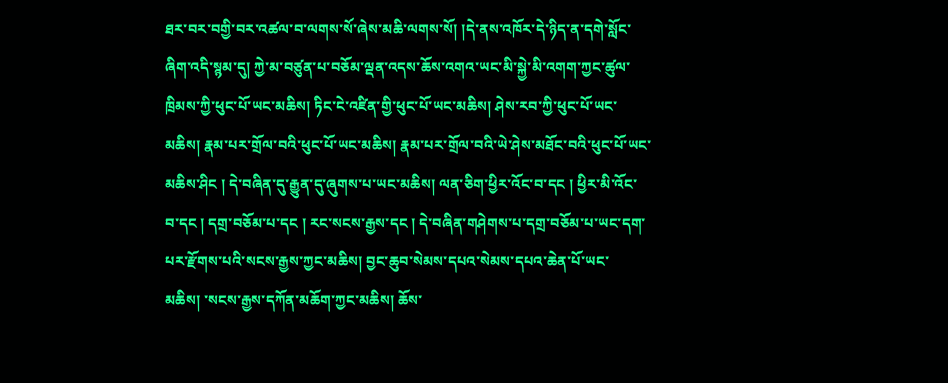ཐར་བར་བགྱི་བར་འཚལ་བ་ལགས་སོ་ཞེས་མཆི་ལགས་སོ། །དེ་ནས་འཁོར་དེ་ཉིད་ན་དགེ་སློང་ཞིག་འདི་སྙམ་དུ། ཀྱེ་མ་བཙུན་པ་བཅོམ་ལྡན་འདས་ཆོས་འགའ་ཡང་མི་སྐྱེ་མི་འགག་ཀྱང་ཚུལ་ཁྲིམས་ཀྱི་ཕུང་པོ་ཡང་མཆིས། ཏིང་ངེ་འཛིན་གྱི་ཕུང་པོ་ཡང་མཆིས། ཤེས་རབ་ཀྱི་ཕུང་པོ་ཡང་མཆིས། རྣམ་པར་གྲོལ་བའི་ཕུང་པོ་ཡང་མཆིས། རྣམ་པར་གྲོལ་བའི་ཡེ་ཤེས་མཐོང་བའི་ཕུང་པོ་ཡང་མཆིས་ཤིང ། དེ་བཞིན་དུ་རྒྱུན་དུ་ཞུགས་པ་ཡང་མཆིས། ལན་ཅིག་ཕྱིར་འོང་བ་དང ། ཕྱིར་མི་འོང་བ་དང ། དགྲ་བཅོམ་པ་དང ། རང་སངས་རྒྱས་དང ། དེ་བཞིན་གཤེགས་པ་དགྲ་བཅོམ་པ་ཡང་དག་པར་རྫོགས་པའི་སངས་རྒྱས་ཀྱང་མཆིས། བྱང་ཆུབ་སེམས་དཔའ་སེམས་དཔའ་ཆེན་པོ་ཡང་མཆིས། ་སངས་རྒྱས་དཀོན་མཆོག་ཀྱང་མཆིས། ཆོས་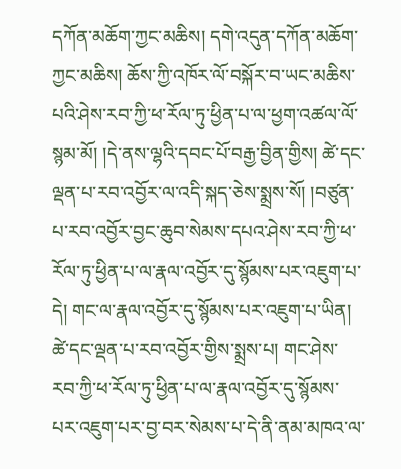དཀོན་མཆོག་ཀྱང་མཆིས། དགེ་འདུན་དཀོན་མཆོག་ཀྱང་མཆིས། ཆོས་ཀྱི་འཁོར་ལོ་བསྐོར་བ་ཡང་མཆིས་པའི་ཤེས་རབ་ཀྱི་ཕ་རོལ་ཏུ་ཕྱིན་པ་ལ་ཕྱག་འཚལ་ལོ་སྙམ་མོ། །དེ་ནས་ལྷའི་དབང་པོ་བརྒྱ་བྱིན་གྱིས། ཚེ་དང་ལྡན་པ་རབ་འབྱོར་ལ་འདི་སྐད་ཅེས་སྨྲས་སོ། །བཙུན་པ་རབ་འབྱོར་བྱང་ཆུབ་སེམས་དཔའ་ཤེས་རབ་ཀྱི་ཕ་རོལ་ཏུ་ཕྱིན་པ་ལ་རྣལ་འབྱོར་དུ་སྙོམས་པར་འཇུག་པ་དེ། གང་ལ་རྣལ་འབྱོར་དུ་སྙོམས་པར་འཇུག་པ་ཡིན། ཚེ་དང་ལྡན་པ་རབ་འབྱོར་གྱིས་སྨྲས་པ། གང་ཤེས་རབ་ཀྱི་ཕ་རོལ་ཏུ་ཕྱིན་པ་ལ་རྣལ་འབྱོར་དུ་སྙོམས་པར་འཇུག་པར་བྱ་བར་སེམས་པ་དེ་ནི་ནམ་མཁའ་ལ་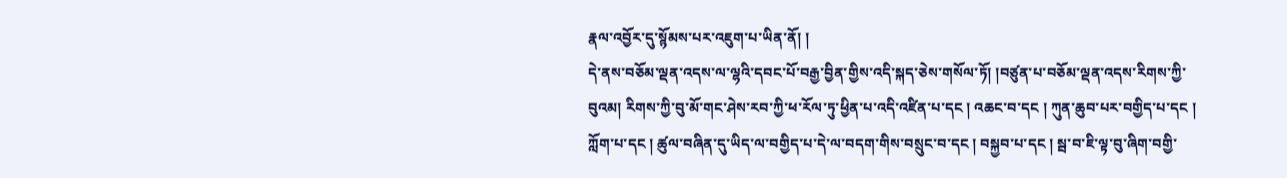རྣལ་འབྱོར་དུ་སྙོམས་པར་འཇུག་པ་ཡིན་ནོ། །
དེ་ནས་བཅོམ་ལྡན་འདས་ལ་ལྷའི་དབང་པོ་བརྒྱ་བྱིན་གྱིས་འདི་སྐད་ཅེས་གསོལ་ཏོ། །བཙུན་པ་བཅོམ་ལྡན་འདས་རིགས་ཀྱི་བུའམ། རིགས་ཀྱི་བུ་མོ་གང་ཤེས་རབ་ཀྱི་ཕ་རོལ་ཏུ་ཕྱིན་པ་འདི་འཛིན་པ་དང ། འཆང་བ་དང ། ཀུན་ཆུབ་པར་བགྱིད་པ་དང ། ཀློག་པ་དང ། ཚུལ་བཞིན་དུ་ཡིད་ལ་བགྱིད་པ་དེ་ལ་བདག་གིས་བསྲུང་བ་དང ། བསྐྱབ་པ་དང ། སྦ་བ་ཇི་ལྟ་བུ་ཞིག་བགྱི་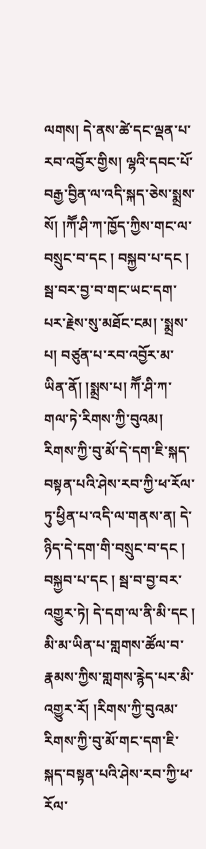ལགས། དེ་ནས་ཚེ་དང་ལྡན་པ་རབ་འབྱོར་གྱིས། ལྷའི་དབང་པོ་བརྒྱ་བྱིན་ལ་འདི་སྐད་ཅེས་སྨྲས་སོ། །ཀཽ་ཤི་ཀ་ཁྱོད་ཀྱིས་གང་ལ་བསྲུང་བ་དང ། བསྐྱབ་པ་དང ། སྦ་བར་བྱ་བ་གང་ཡང་དག་པར་རྗེས་སུ་མཐོང་ངམ། ་སྨྲས་པ། བཙུན་པ་རབ་འབྱོར་མ་ཡིན་ནོ། །སྨྲས་པ། ཀཽ་ཤི་ཀ་གལ་ཏེ་རིགས་ཀྱི་བུའམ། རིགས་ཀྱི་བུ་མོ་དེ་དག་ཇི་སྐད་བསྟན་པའི་ཤེས་རབ་ཀྱི་ཕ་རོལ་ཏུ་ཕྱིན་པ་འདི་ལ་གནས་ན། དེ་ཉིད་དེ་དག་གི་བསྲུང་བ་དང ། བསྐྱབ་པ་དང ། སྦ་བ་བྱ་བར་འགྱུར་ཏེ། དེ་དག་ལ་ནི་མི་དང ། མི་མ་ཡིན་པ་གླགས་ཚོལ་བ་རྣམས་ཀྱིས་གླགས་རྙེད་པར་མི་འགྱུར་རོ། །རིགས་ཀྱི་བུའམ་རིགས་ཀྱི་བུ་མོ་གང་དག་ཇི་སྐད་བསྟན་པའི་ཤེས་རབ་ཀྱི་ཕ་རོལ་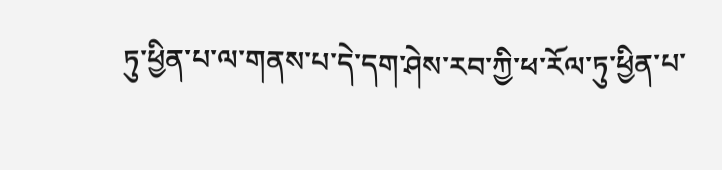ཏུ་ཕྱིན་པ་ལ་གནས་པ་དེ་དག་ཤེས་རབ་ཀྱི་ཕ་རོལ་ཏུ་ཕྱིན་པ་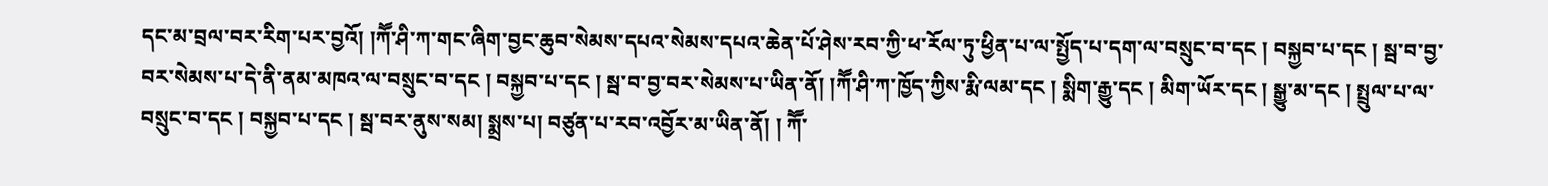དང་མ་བྲལ་བར་རིག་པར་བྱའོ། །ཀཽ་ཤི་ཀ་གང་ཞིག་བྱང་ཆུབ་སེམས་དཔའ་སེམས་དཔའ་ཆེན་པོ་ཤེས་རབ་ཀྱི་ཕ་རོལ་ཏུ་ཕྱིན་པ་ལ་སྤྱོད་པ་དག་ལ་བསྲུང་བ་དང ། བསྐྱབ་པ་དང ། སྦ་བ་བྱ་བར་སེམས་པ་དེ་ནི་ནམ་མཁའ་ལ་བསྲུང་བ་དང ། བསྐྱབ་པ་དང ། སྦ་བ་བྱ་བར་སེམས་པ་ཡིན་ནོ། །ཀཽ་ཤི་ཀ་ཁྱོད་ཀྱིས་རྨི་ལམ་དང ། སྨིག་རྒྱུ་དང ། མིག་ཡོར་དང ། སྒྱུ་མ་དང ། སྤྲུལ་པ་ལ་བསྲུང་བ་དང ། བསྐྱབ་པ་དང ། སྦ་བར་ནུས་སམ། སྨྲས་པ། བཙུན་པ་རབ་འབྱོར་མ་ཡིན་ནོ། ། ཀཽ་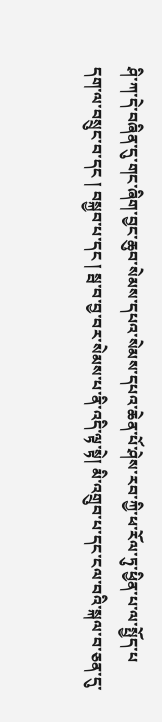ཤི་ཀ་དེ་བཞིན་དུ་གང་ཞིག་བྱང་ཆུབ་སེམས་དཔའ་སེམས་དཔའ་ཆེན་པོ་ཤེས་རབ་ཀྱི་ཕ་རོལ་ཏུ་ཕྱིན་པ་ལ་སྤྱོད་པ
དག་ལ་བསྲུང་བ་དང ། བསྐྱབ་པ་དང ། སྦ་བ་བྱ་བར་སེམས་པ་ནི་འདི་ལྟ་སྟེ། མི་འགྲུབ་པ་དང་ངལ་བའི་སྐལ་བ་ཅན་དུ་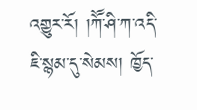འགྱུར་རོ། །ཀཽ་ཤི་ཀ་འདི་ཇི་སྙམ་དུ་སེམས། ཁྱོད་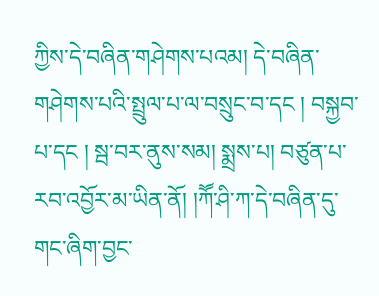ཀྱིས་དེ་བཞིན་གཤེགས་པའམ། དེ་བཞིན་གཤེགས་པའི་སྤྲུལ་པ་ལ་བསྲུང་བ་དང ། བསྐྱབ་པ་དང ། སྦ་བར་ནུས་སམ། སྨྲས་པ། བཙུན་པ་རབ་འབྱོར་མ་ཡིན་ནོ། །ཀཽ་ཤི་ཀ་དེ་བཞིན་དུ་གང་ཞིག་བྱང་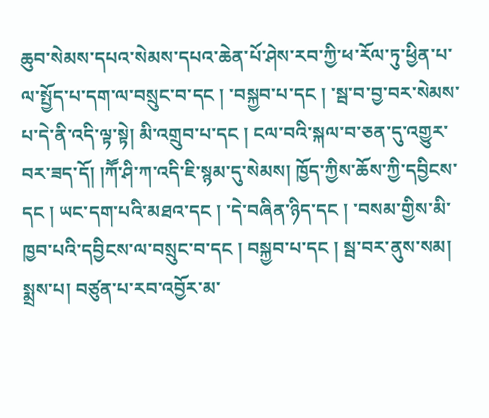ཆུབ་སེམས་དཔའ་སེམས་དཔའ་ཆེན་པོ་ཤེས་རབ་ཀྱི་ཕ་རོལ་ཏུ་ཕྱིན་པ་ལ་སྤྱོད་པ་དག་ལ་བསྲུང་བ་དང ། ་བསྐྱབ་པ་དང ། ་སྦ་བ་བྱ་བར་སེམས་པ་དེ་ནི་འདི་ལྟ་སྟེ། མི་འགྲུབ་པ་དང ། ངལ་བའི་སྐལ་བ་ཅན་དུ་འགྱུར་བར་ཟད་དོ། །ཀཽ་ཤི་ཀ་འདི་ཇི་སྙམ་དུ་སེམས། ཁྱོད་ཀྱིས་ཆོས་ཀྱི་དབྱིངས་དང ། ཡང་དག་པའི་མཐའ་དང ། ་དེ་བཞིན་ཉིད་དང ། ་བསམ་གྱིས་མི་ཁྱབ་པའི་དབྱིངས་ལ་བསྲུང་བ་དང ། བསྐྱབ་པ་དང ། སྦ་བར་ནུས་སམ། སྨྲས་པ། བཙུན་པ་རབ་འབྱོར་མ་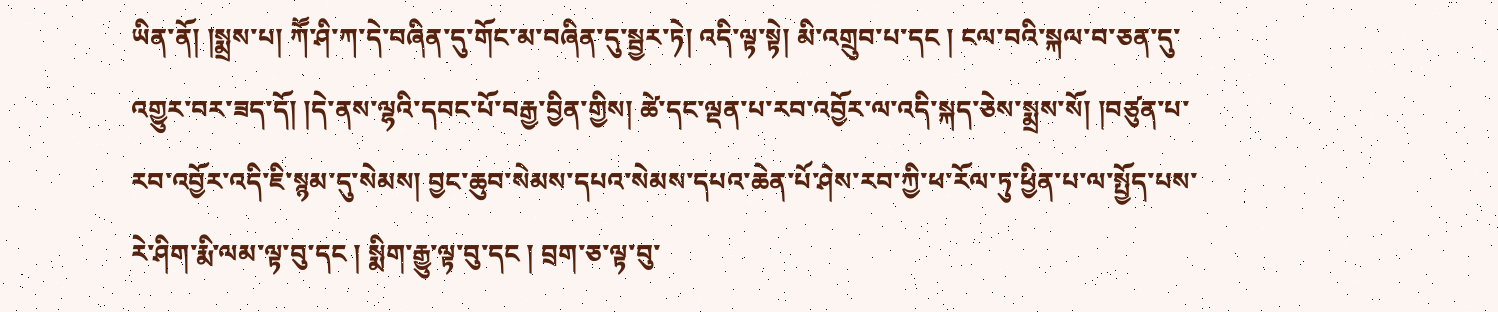ཡིན་ནོ། །སྨྲས་པ། ཀཽ་ཤི་ཀ་དེ་བཞིན་དུ་གོང་མ་བཞིན་དུ་སྦྱར་ཏེ། འདི་ལྟ་སྟེ། མི་འགྲུབ་པ་དང ། ངལ་བའི་སྐལ་བ་ཅན་དུ་འགྱུར་བར་ཟད་དོ། །དེ་ནས་ལྷའི་དབང་པོ་བརྒྱ་བྱིན་གྱིས། ཚེ་དང་ལྡན་པ་རབ་འབྱོར་ལ་འདི་སྐད་ཅེས་སྨྲས་སོ། །བཙུན་པ་རབ་འབྱོར་འདི་ཇི་སྙམ་དུ་སེམས། བྱང་ཆུབ་སེམས་དཔའ་སེམས་དཔའ་ཆེན་པོ་ཤེས་རབ་ཀྱི་ཕ་རོལ་ཏུ་ཕྱིན་པ་ལ་སྤྱོད་པས་རེ་ཤིག་རྨི་ལམ་ལྟ་བུ་དང ། སྨིག་རྒྱུ་ལྟ་བུ་དང ། བྲག་ཅ་ལྟ་བུ་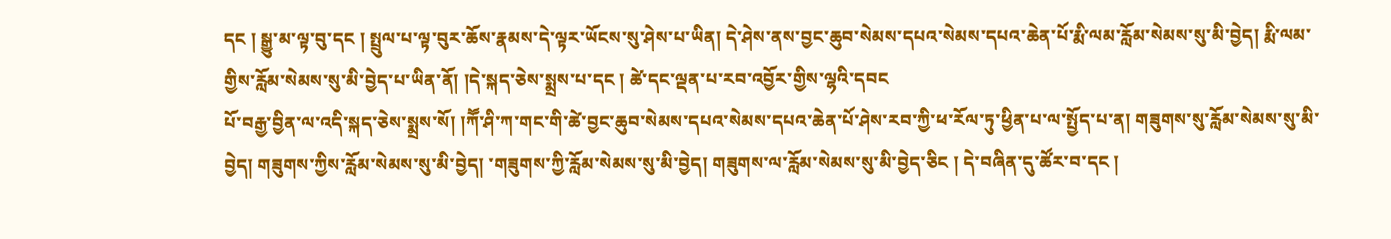དང ། སྒྱུ་མ་ལྟ་བུ་དང ། སྤྲུལ་པ་ལྟ་བུར་ཆོས་རྣམས་དེ་ལྟར་ཡོངས་སུ་ཤེས་པ་ཡིན། དེ་ཤེས་ནས་བྱང་ཆུབ་སེམས་དཔའ་སེམས་དཔའ་ཆེན་པོ་རྨི་ལམ་རློམ་སེམས་སུ་མི་བྱེད། རྨི་ལམ་གྱིས་རློམ་སེམས་སུ་མི་བྱེད་པ་ཡིན་ནོ། །དེ་སྐད་ཅེས་སྨྲས་པ་དང ། ཚེ་དང་ལྡན་པ་རབ་འབྱོར་གྱིས་ལྷའི་དབང
པོ་བརྒྱ་བྱིན་ལ་འདི་སྐད་ཅེས་སྨྲས་སོ། །ཀཽ་ཤི་ཀ་གང་གི་ཚེ་བྱང་ཆུབ་སེམས་དཔའ་སེམས་དཔའ་ཆེན་པོ་ཤེས་རབ་ཀྱི་ཕ་རོལ་ཏུ་ཕྱིན་པ་ལ་སྤྱོད་པ་ན། གཟུགས་སུ་རློམ་སེམས་སུ་མི་བྱེད། གཟུགས་ཀྱིས་རློམ་སེམས་སུ་མི་བྱེད། ་གཟུགས་ཀྱི་རློམ་སེམས་སུ་མི་བྱེད། གཟུགས་ལ་རློམ་སེམས་སུ་མི་བྱེད་ཅིང ། དེ་བཞིན་དུ་ཚོར་བ་དང །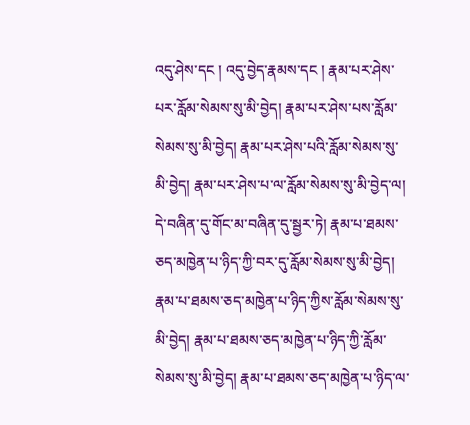འདུ་ཤེས་དང ། འདུ་བྱེད་རྣམས་དང ། རྣམ་པར་ཤེས་པར་རློམ་སེམས་སུ་མི་བྱེད། རྣམ་པར་ཤེས་པས་རློམ་སེམས་སུ་མི་བྱེད། རྣམ་པར་ཤེས་པའི་རློམ་སེམས་སུ་མི་བྱེད། རྣམ་པར་ཤེས་པ་ལ་རློམ་སེམས་སུ་མི་བྱེད་ལ། དེ་བཞིན་དུ་གོང་མ་བཞིན་དུ་སྦྱར་ཏེ། རྣམ་པ་ཐམས་ཅད་མཁྱེན་པ་ཉིད་ཀྱི་བར་དུ་རློམ་སེམས་སུ་མི་བྱེད། རྣམ་པ་ཐམས་ཅད་མཁྱེན་པ་ཉིད་ཀྱིས་རློམ་སེམས་སུ་མི་བྱེད། རྣམ་པ་ཐམས་ཅད་མཁྱེན་པ་ཉིད་ཀྱི་རློམ་སེམས་སུ་མི་བྱེད། རྣམ་པ་ཐམས་ཅད་མཁྱེན་པ་ཉིད་ལ་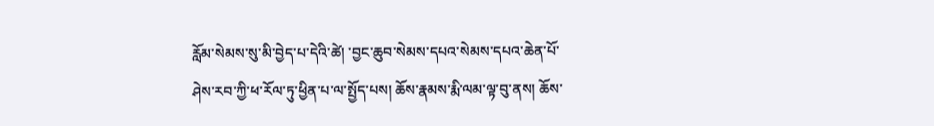རློམ་སེམས་སུ་མི་བྱེད་པ་དེའི་ཚེ། ་བྱང་ཆུབ་སེམས་དཔའ་སེམས་དཔའ་ཆེན་པོ་ཤེས་རབ་ཀྱི་ཕ་རོལ་ཏུ་ཕྱིན་པ་ལ་སྤྱོད་པས། ཆོས་རྣམས་རྨི་ལམ་ལྟ་བུ་ནས། ཆོས་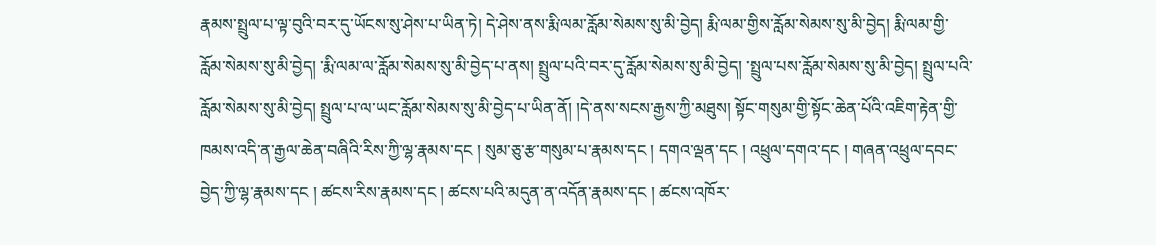རྣམས་སྤྲུལ་པ་ལྟ་བུའི་བར་དུ་ཡོངས་སུ་ཤེས་པ་ཡིན་ཏེ། དེ་ཤེས་ནས་རྨི་ལམ་རློམ་སེམས་སུ་མི་བྱེད། རྨི་ལམ་གྱིས་རློམ་སེམས་སུ་མི་བྱེད། རྨི་ལམ་གྱི་རློམ་སེམས་སུ་མི་བྱེད། ་རྨི་ལམ་ལ་རློམ་སེམས་སུ་མི་བྱེད་པ་ནས། སྤྲུལ་པའི་བར་དུ་རློམ་སེམས་སུ་མི་བྱེད། ་སྤྲུལ་པས་རློམ་སེམས་སུ་མི་བྱེད། སྤྲུལ་པའི་རློམ་སེམས་སུ་མི་བྱེད། སྤྲུལ་པ་ལ་ཡང་རློམ་སེམས་སུ་མི་བྱེད་པ་ཡིན་ནོ། །དེ་ནས་སངས་རྒྱས་ཀྱི་མཐུས། སྟོང་གསུམ་གྱི་སྟོང་ཆེན་པོའི་འཇིག་རྟེན་གྱི་ཁམས་འདི་ན་རྒྱལ་ཆེན་བཞིའི་རིས་ཀྱི་ལྷ་རྣམས་དང ། སུམ་ཅུ་རྩ་གསུམ་པ་རྣམས་དང ། དགའ་ལྡན་དང ། འཕྲུལ་དགའ་དང ། གཞན་འཕྲུལ་དབང་བྱེད་ཀྱི་ལྷ་རྣམས་དང ། ཚངས་རིས་རྣམས་དང ། ཚངས་པའི་མདུན་ན་འདོན་རྣམས་དང ། ཚངས་འཁོར་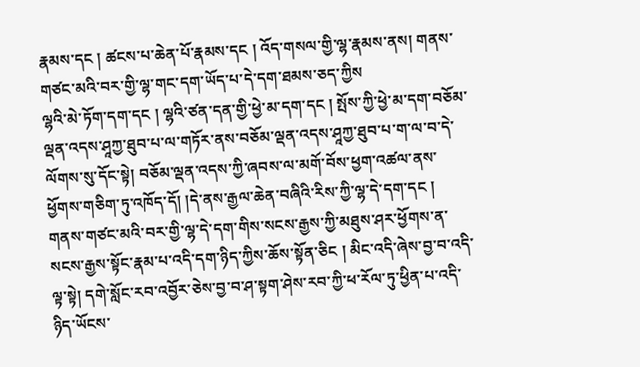རྣམས་དང ། ཚངས་པ་ཆེན་པོ་རྣམས་དང ། འོད་གསལ་གྱི་ལྷ་རྣམས་ནས། གནས་གཙང་མའི་བར་གྱི་ལྷ་གང་དག་ཡོད་པ་དེ་དག་ཐམས་ཅད་ཀྱིས
ལྷའི་མེ་ཏོག་དག་དང ། ལྷའི་ཙན་དན་གྱི་ཕྱེ་མ་དག་དང ། སྤོས་ཀྱི་ཕྱེ་མ་དག་བཅོམ་ལྡན་འདས་ཤཱཀྱ་ཐུབ་པ་ལ་གཏོར་ནས་བཅོམ་ལྡན་འདས་ཤཱཀྱ་ཐུབ་པ་ག་ལ་བ་དེ་ལོགས་སུ་དོང་སྟེ། བཅོམ་ལྡན་འདས་ཀྱི་ཞབས་ལ་མགོ་བོས་ཕྱག་འཚལ་ནས་ཕྱོགས་གཅིག་ཏུ་འཁོད་དོ། །དེ་ནས་རྒྱལ་ཆེན་བཞིའི་རིས་ཀྱི་ལྷ་དེ་དག་དང ། གནས་གཙང་མའི་བར་གྱི་ལྷ་དེ་དག་གིས་སངས་རྒྱས་ཀྱི་མཐུས་ཤར་ཕྱོགས་ན་སངས་རྒྱས་སྟོང་རྣམ་པ་འདི་དག་ཉིད་ཀྱིས་ཆོས་སྟོན་ཅིང ། མིང་འདི་ཞེས་བྱ་བ་འདི་ལྟ་སྟེ། དགེ་སློང་རབ་འབྱོར་ཅེས་བྱ་བ་ཤ་སྟག་ཤེས་རབ་ཀྱི་ཕ་རོལ་ཏུ་ཕྱིན་པ་འདི་ཉིད་ཡོངས་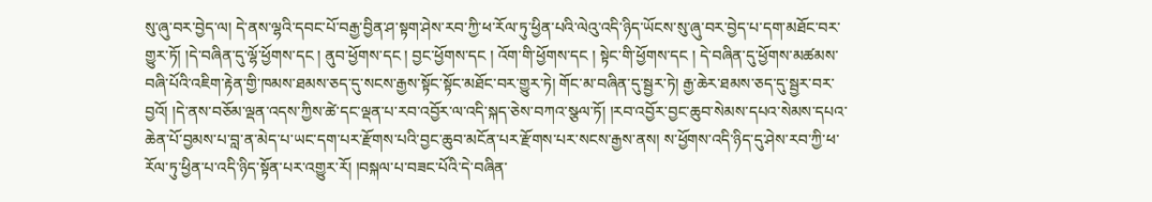སུ་ཞུ་བར་བྱེད་ལ། དེ་ནས་ལྷའི་དབང་པོ་བརྒྱ་བྱིན་ཤ་སྟག་ཤེས་རབ་ཀྱི་ཕ་རོལ་ཏུ་ཕྱིན་པའི་ལེའུ་འདི་ཉིད་ཡོངས་སུ་ཞུ་བར་བྱེད་པ་དག་མཐོང་བར་གྱུར་ཏོ། །དེ་བཞིན་དུ་ལྷོ་ཕྱོགས་དང ། ནུབ་ཕྱོགས་དང ། བྱང་ཕྱོགས་དང ། འོག་གི་ཕྱོགས་དང ། སྟེང་གི་ཕྱོགས་དང ། དེ་བཞིན་དུ་ཕྱོགས་མཚམས་བཞི་པོའི་འཇིག་རྟེན་གྱི་ཁམས་ཐམས་ཅད་དུ་སངས་རྒྱས་སྟོང་སྟོང་མཐོང་བར་གྱུར་ཏེ། གོང་མ་བཞིན་དུ་སྦྱར་ཏེ། རྒྱ་ཆེར་ཐམས་ཅད་དུ་སྦྱར་བར་བྱའོ། །དེ་ནས་བཅོམ་ལྡན་འདས་ཀྱིས་ཚེ་དང་ལྡན་པ་རབ་འབྱོར་ལ་འདི་སྐད་ཅེས་བཀའ་སྩལ་ཏོ། །རབ་འབྱོར་བྱང་ཆུབ་སེམས་དཔའ་སེམས་དཔའ་ཆེན་པོ་བྱམས་པ་བླ་ན་མེད་པ་ཡང་དག་པར་རྫོགས་པའི་བྱང་ཆུབ་མངོན་པར་རྫོགས་པར་སངས་རྒྱས་ནས། ས་ཕྱོགས་འདི་ཉིད་དུ་ཤེས་རབ་ཀྱི་ཕ་རོལ་ཏུ་ཕྱིན་པ་འདི་ཉིད་སྟོན་པར་འགྱུར་རོ། །བསྐལ་པ་བཟང་པོའི་དེ་བཞིན་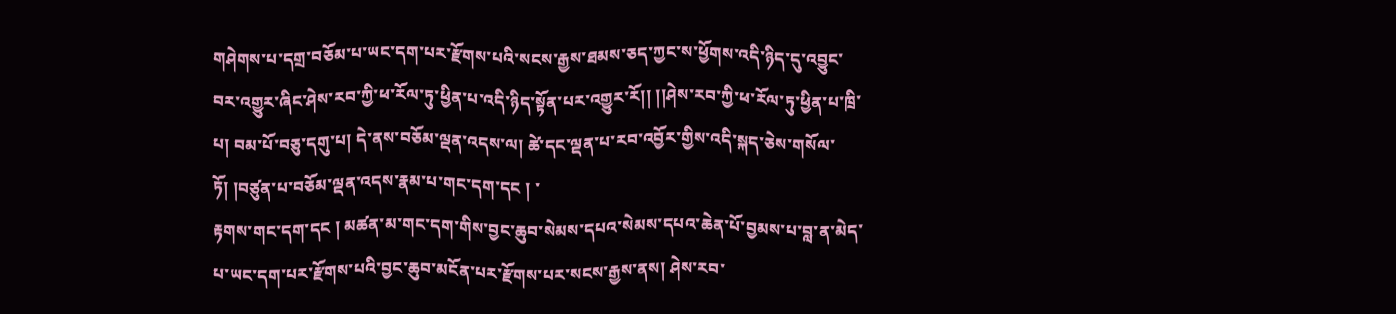གཤེགས་པ་དགྲ་བཅོམ་པ་ཡང་དག་པར་རྫོགས་པའི་སངས་རྒྱས་ཐམས་ཅད་ཀྱང་ས་ཕྱོགས་འདི་ཉིད་དུ་འབྱུང་བར་འགྱུར་ཞིང་ཤེས་རབ་ཀྱི་ཕ་རོལ་ཏུ་ཕྱིན་པ་འདི་ཉིད་སྟོན་པར་འགྱུར་རོ།། །།ཤེས་རབ་ཀྱི་ཕ་རོལ་ཏུ་ཕྱིན་པ་ཁྲི་པ། བམ་པོ་བཅུ་དགུ་པ། དེ་ནས་བཅོམ་ལྡན་འདས་ལ། ཚེ་དང་ལྡན་པ་རབ་འབྱོར་གྱིས་འདི་སྐད་ཅེས་གསོལ་ཏོ། །བཙུན་པ་བཅོམ་ལྡན་འདས་རྣམ་པ་གང་དག་དང ། ་
རྟགས་གང་དག་དང ། མཚན་མ་གང་དག་གིས་བྱང་ཆུབ་སེམས་དཔའ་སེམས་དཔའ་ཆེན་པོ་བྱམས་པ་བླ་ན་མེད་པ་ཡང་དག་པར་རྫོགས་པའི་བྱང་ཆུབ་མངོན་པར་རྫོགས་པར་སངས་རྒྱས་ནས། ཤེས་རབ་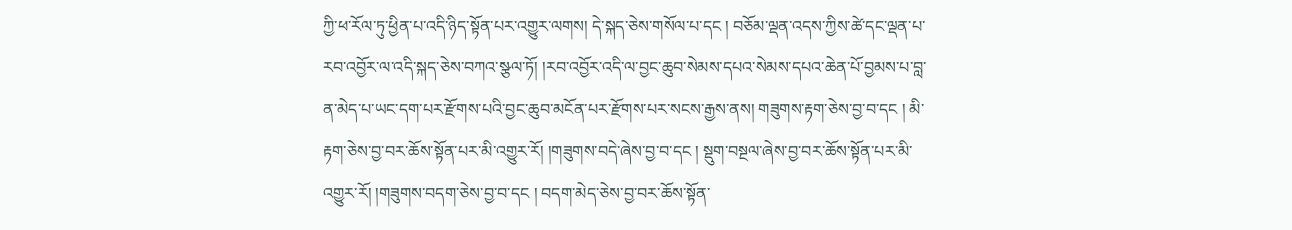ཀྱི་ཕ་རོལ་ཏུ་ཕྱིན་པ་འདི་ཉིད་སྟོན་པར་འགྱུར་ལགས། དེ་སྐད་ཅེས་གསོལ་པ་དང ། བཅོམ་ལྡན་འདས་ཀྱིས་ཚེ་དང་ལྡན་པ་རབ་འབྱོར་ལ་འདི་སྐད་ཅེས་བཀའ་སྩལ་ཏོ། །རབ་འབྱོར་འདི་ལ་བྱང་ཆུབ་སེམས་དཔའ་སེམས་དཔའ་ཆེན་པོ་བྱམས་པ་བླ་ན་མེད་པ་ཡང་དག་པར་རྫོགས་པའི་བྱང་ཆུབ་མངོན་པར་རྫོགས་པར་སངས་རྒྱས་ནས། གཟུགས་རྟག་ཅེས་བྱ་བ་དང ། མི་རྟག་ཅེས་བྱ་བར་ཆོས་སྟོན་པར་མི་འགྱུར་རོ། །གཟུགས་བདེ་ཞེས་བྱ་བ་དང ། སྡུག་བསྔལ་ཞེས་བྱ་བར་ཆོས་སྟོན་པར་མི་འགྱུར་རོ། །གཟུགས་བདག་ཅེས་བྱ་བ་དང ། བདག་མེད་ཅེས་བྱ་བར་ཆོས་སྟོན་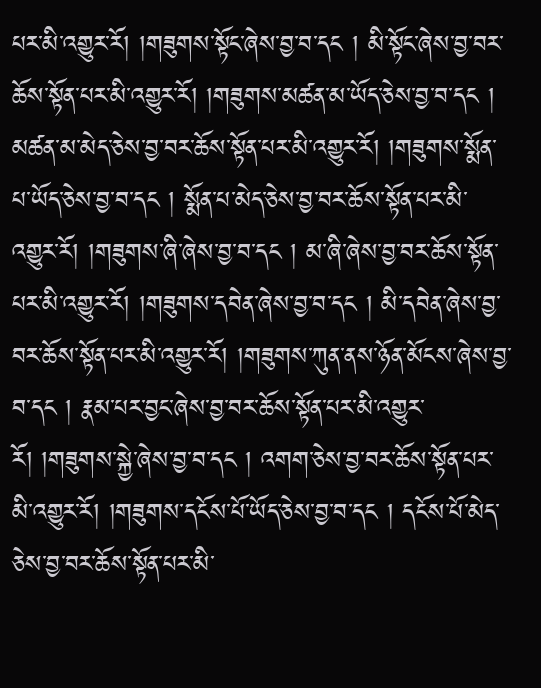པར་མི་འགྱུར་རོ། །གཟུགས་སྟོང་ཞེས་བྱ་བ་དང ། མི་སྟོང་ཞེས་བྱ་བར་ཆོས་སྟོན་པར་མི་འགྱུར་རོ། །གཟུགས་མཚན་མ་ཡོད་ཅེས་བྱ་བ་དང ། མཚན་མ་མེད་ཅེས་བྱ་བར་ཆོས་སྟོན་པར་མི་འགྱུར་རོ། །གཟུགས་སྨོན་པ་ཡོད་ཅེས་བྱ་བ་དང ། སྨོན་པ་མེད་ཅེས་བྱ་བར་ཆོས་སྟོན་པར་མི་འགྱུར་རོ། །གཟུགས་ཞི་ཞེས་བྱ་བ་དང ། མ་ཞི་ཞེས་བྱ་བར་ཆོས་སྟོན་པར་མི་འགྱུར་རོ། །གཟུགས་དབེན་ཞེས་བྱ་བ་དང ། མི་དབེན་ཞེས་བྱ་བར་ཆོས་སྟོན་པར་མི་འགྱུར་རོ། །གཟུགས་ཀུན་ནས་ཉོན་མོངས་ཞེས་བྱ་བ་དང ། རྣམ་པར་བྱང་ཞེས་བྱ་བར་ཆོས་སྟོན་པར་མི་འགྱུར་རོ། །གཟུགས་སྐྱེ་ཞེས་བྱ་བ་དང ། འགག་ཅེས་བྱ་བར་ཆོས་སྟོན་པར་མི་འགྱུར་རོ། །གཟུགས་དངོས་པོ་ཡོད་ཅེས་བྱ་བ་དང ། དངོས་པོ་མེད་ཅེས་བྱ་བར་ཆོས་སྟོན་པར་མི་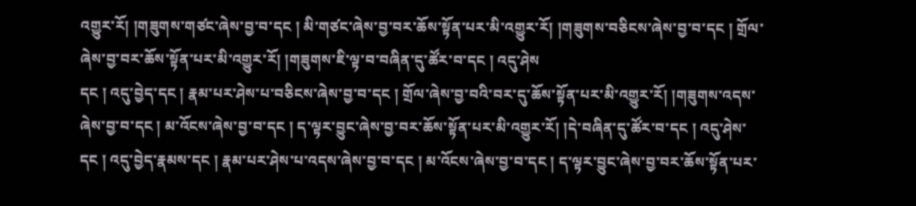འགྱུར་རོ། །གཟུགས་གཙང་ཞེས་བྱ་བ་དང ། མི་གཙང་ཞེས་བྱ་བར་ཆོས་སྟོན་པར་མི་འགྱུར་རོ། །གཟུགས་བཅིངས་ཞེས་བྱ་བ་དང ། གྲོལ་ཞེས་བྱ་བར་ཆོས་སྟོན་པར་མི་འགྱུར་རོ། །གཟུགས་ཇི་ལྟ་བ་བཞིན་དུ་ཚོར་བ་དང ། འདུ་ཤེས
དང ། འདུ་བྱེད་དང ། རྣམ་པར་ཤེས་པ་བཅིངས་ཞེས་བྱ་བ་དང ། གྲོལ་ཞེས་བྱ་བའི་བར་དུ་ཆོས་སྟོན་པར་མི་འགྱུར་རོ། །གཟུགས་འདས་ཞེས་བྱ་བ་དང ། མ་འོངས་ཞེས་བྱ་བ་དང ། ད་ལྟར་བྱུང་ཞེས་བྱ་བར་ཆོས་སྟོན་པར་མི་འགྱུར་རོ། །དེ་བཞིན་དུ་ཚོར་བ་དང ། འདུ་ཤེས་དང ། འདུ་བྱེད་རྣམས་དང ། རྣམ་པར་ཤེས་པ་འདས་ཞེས་བྱ་བ་དང ། མ་འོངས་ཞེས་བྱ་བ་དང ། ད་ལྟར་བྱུང་ཞེས་བྱ་བར་ཆོས་སྟོན་པར་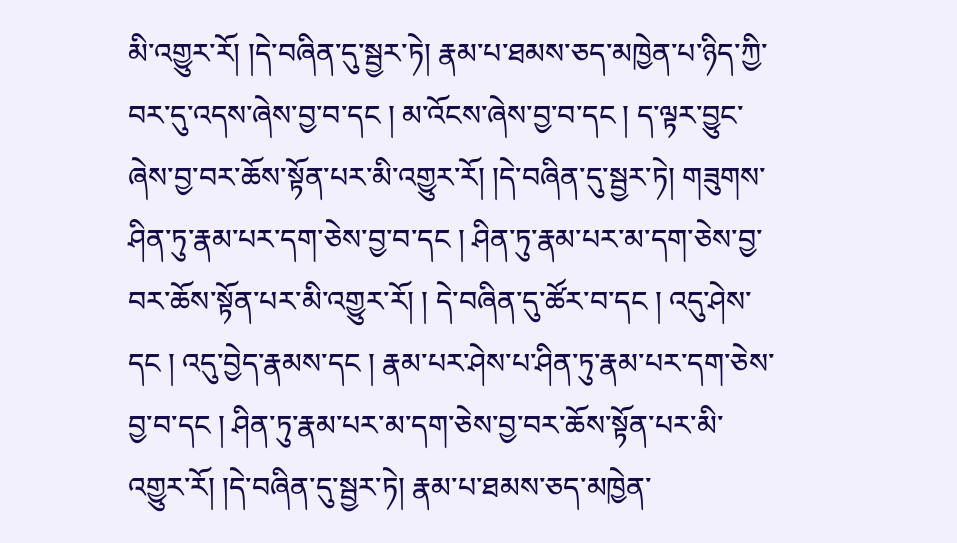མི་འགྱུར་རོ། །དེ་བཞིན་དུ་སྦྱར་ཏེ། རྣམ་པ་ཐམས་ཅད་མཁྱེན་པ་ཉིད་ཀྱི་བར་དུ་འདས་ཞེས་བྱ་བ་དང ། མ་འོངས་ཞེས་བྱ་བ་དང ། ད་ལྟར་བྱུང་ཞེས་བྱ་བར་ཆོས་སྟོན་པར་མི་འགྱུར་རོ། །དེ་བཞིན་དུ་སྦྱར་ཏེ། གཟུགས་ཤིན་ཏུ་རྣམ་པར་དག་ཅེས་བྱ་བ་དང ། ཤིན་ཏུ་རྣམ་པར་མ་དག་ཅེས་བྱ་བར་ཆོས་སྟོན་པར་མི་འགྱུར་རོ། ། དེ་བཞིན་དུ་ཚོར་བ་དང ། འདུ་ཤེས་དང ། འདུ་བྱེད་རྣམས་དང ། རྣམ་པར་ཤེས་པ་ཤིན་ཏུ་རྣམ་པར་དག་ཅེས་བྱ་བ་དང ། ཤིན་ཏུ་རྣམ་པར་མ་དག་ཅེས་བྱ་བར་ཆོས་སྟོན་པར་མི་འགྱུར་རོ། །དེ་བཞིན་དུ་སྦྱར་ཏེ། རྣམ་པ་ཐམས་ཅད་མཁྱེན་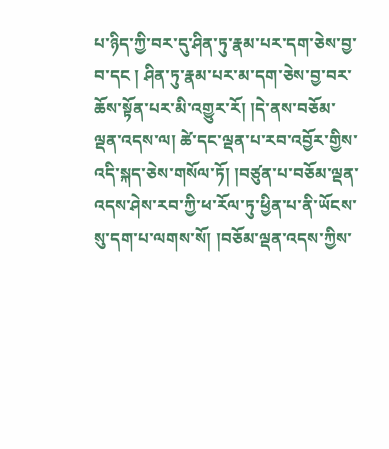པ་ཉིད་ཀྱི་བར་དུ་ཤིན་ཏུ་རྣམ་པར་དག་ཅེས་བྱ་བ་དང ། ཤིན་ཏུ་རྣམ་པར་མ་དག་ཅེས་བྱ་བར་ཆོས་སྟོན་པར་མི་འགྱུར་རོ། །དེ་ནས་བཅོམ་ལྡན་འདས་ལ། ཚེ་དང་ལྡན་པ་རབ་འབྱོར་གྱིས་འདི་སྐད་ཅེས་གསོལ་ཏོ། །བཙུན་པ་བཅོམ་ལྡན་འདས་ཤེས་རབ་ཀྱི་ཕ་རོལ་ཏུ་ཕྱིན་པ་ནི་ཡོངས་སུ་དག་པ་ལགས་སོ། །བཅོམ་ལྡན་འདས་ཀྱིས་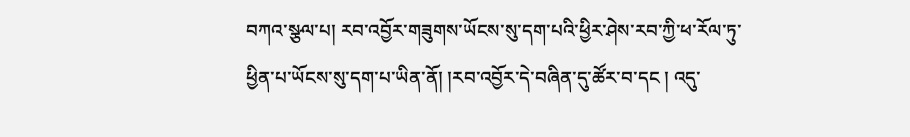བཀའ་སྩལ་པ། རབ་འབྱོར་གཟུགས་ཡོངས་སུ་དག་པའི་ཕྱིར་ཤེས་རབ་ཀྱི་ཕ་རོལ་ཏུ་ཕྱིན་པ་ཡོངས་སུ་དག་པ་ཡིན་ནོ། །རབ་འབྱོར་དེ་བཞིན་དུ་ཚོར་བ་དང ། འདུ་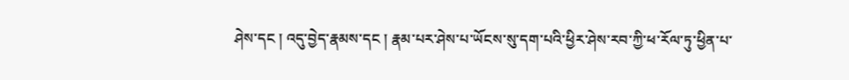ཤེས་དང ། འདུ་བྱེད་རྣམས་དང ། རྣམ་པར་ཤེས་པ་ཡོངས་སུ་དག་པའི་ཕྱིར་ཤེས་རབ་ཀྱི་ཕ་རོལ་ཏུ་ཕྱིན་པ་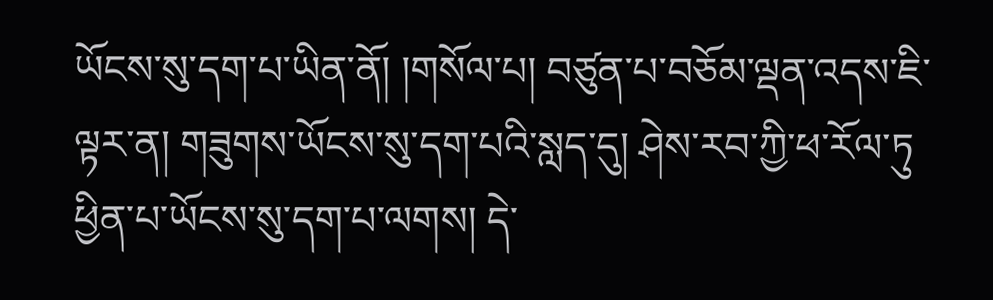ཡོངས་སུ་དག་པ་ཡིན་ནོ། །གསོལ་པ། བཙུན་པ་བཅོམ་ལྡན་འདས་ཇི་ལྟར་ན། གཟུགས་ཡོངས་སུ་དག་པའི་སླད་དུ། ཤེས་རབ་ཀྱི་ཕ་རོལ་ཏུ
ཕྱིན་པ་ཡོངས་སུ་དག་པ་ལགས། དེ་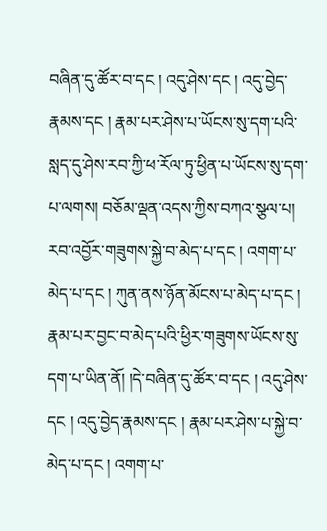བཞིན་དུ་ཚོར་བ་དང ། འདུ་ཤེས་དང ། འདུ་བྱེད་རྣམས་དང ། རྣམ་པར་ཤེས་པ་ཡོངས་སུ་དག་པའི་སླད་དུ་ཤེས་རབ་ཀྱི་ཕ་རོལ་ཏུ་ཕྱིན་པ་ཡོངས་སུ་དག་པ་ལགས། བཅོམ་ལྡན་འདས་ཀྱིས་བཀའ་སྩལ་པ། རབ་འབྱོར་གཟུགས་སྐྱེ་བ་མེད་པ་དང ། འགག་པ་མེད་པ་དང ། ཀུན་ནས་ཉོན་མོངས་པ་མེད་པ་དང ། རྣམ་པར་བྱང་བ་མེད་པའི་ཕྱིར་གཟུགས་ཡོངས་སུ་དག་པ་ཡིན་ནོ། །དེ་བཞིན་དུ་ཚོར་བ་དང ། འདུ་ཤེས་དང ། འདུ་བྱེད་རྣམས་དང ། རྣམ་པར་ཤེས་པ་སྐྱེ་བ་མེད་པ་དང ། འགག་པ་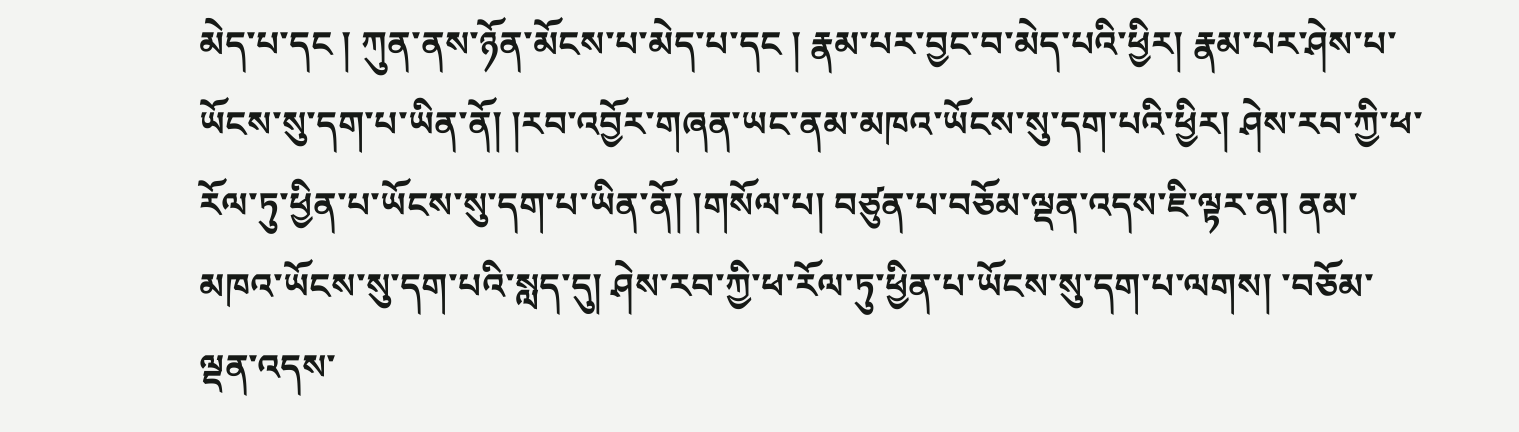མེད་པ་དང ། ཀུན་ནས་ཉོན་མོངས་པ་མེད་པ་དང ། རྣམ་པར་བྱང་བ་མེད་པའི་ཕྱིར། རྣམ་པར་ཤེས་པ་ཡོངས་སུ་དག་པ་ཡིན་ནོ། །རབ་འབྱོར་གཞན་ཡང་ནམ་མཁའ་ཡོངས་སུ་དག་པའི་ཕྱིར། ཤེས་རབ་ཀྱི་ཕ་རོལ་ཏུ་ཕྱིན་པ་ཡོངས་སུ་དག་པ་ཡིན་ནོ། །གསོལ་པ། བཙུན་པ་བཅོམ་ལྡན་འདས་ཇི་ལྟར་ན། ནམ་མཁའ་ཡོངས་སུ་དག་པའི་སླད་དུ། ཤེས་རབ་ཀྱི་ཕ་རོལ་ཏུ་ཕྱིན་པ་ཡོངས་སུ་དག་པ་ལགས། ་བཅོམ་ལྡན་འདས་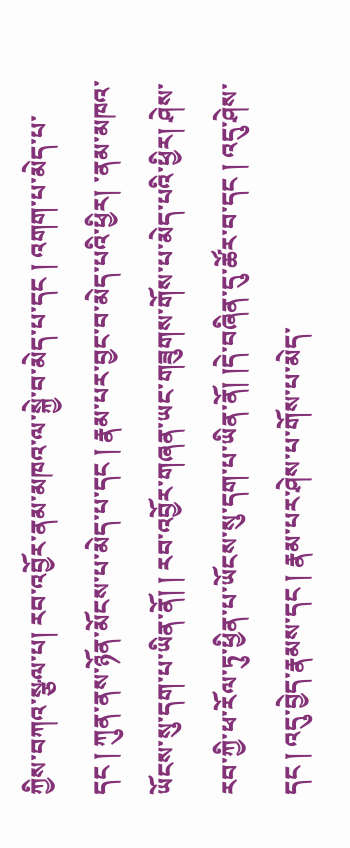ཀྱིས་བཀའ་སྩལ་པ། རབ་འབྱོར་ནམ་མཁའ་ལ་སྐྱེ་བ་མེད་པ་དང ། འགག་པ་མེད་པ་དང ། ཀུན་ནས་ཉོན་མོངས་པ་མེད་པ་དང ། རྣམ་པར་བྱང་བ་མེད་པའི་ཕྱིར། ་ནམ་མཁའ་ཡོངས་སུ་དག་པ་ཡིན་ནོ། ། རབ་འབྱོར་གཞན་ཡང་གཟུགས་གོས་པ་མེད་པའི་ཕྱིར། ཤེས་རབ་ཀྱི་ཕ་རོལ་ཏུ་ཕྱིན་པ་ཡོངས་སུ་དག་པ་ཡིན་ནོ། །དེ་བཞིན་དུ་ཚོར་བ་དང ། འདུ་ཤེས་དང ། འདུ་བྱེད་རྣམས་དང ། རྣམ་པར་ཤེས་པ་གོས་པ་མེད་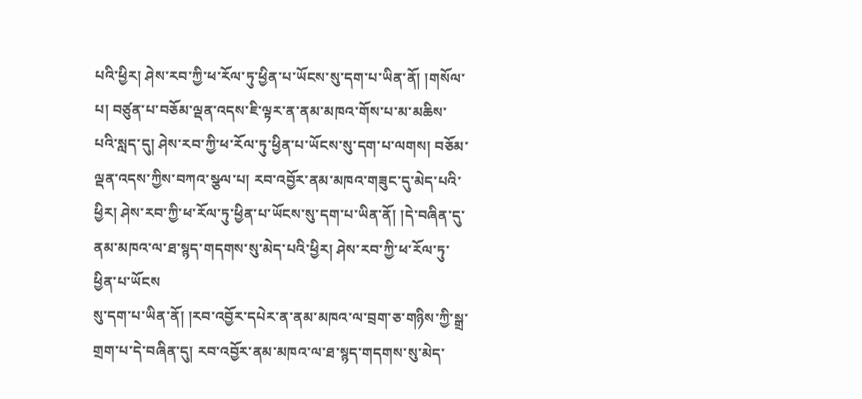པའི་ཕྱིར། ཤེས་རབ་ཀྱི་ཕ་རོལ་ཏུ་ཕྱིན་པ་ཡོངས་སུ་དག་པ་ཡིན་ནོ། །གསོལ་པ། བཙུན་པ་བཅོམ་ལྡན་འདས་ཇི་ལྟར་ན་ནམ་མཁའ་གོས་པ་མ་མཆིས་པའི་སླད་དུ། ཤེས་རབ་ཀྱི་ཕ་རོལ་ཏུ་ཕྱིན་པ་ཡོངས་སུ་དག་པ་ལགས། བཅོམ་ལྡན་འདས་ཀྱིས་བཀའ་སྩལ་པ། རབ་འབྱོར་ནམ་མཁའ་གཟུང་དུ་མེད་པའི་ཕྱིར། ཤེས་རབ་ཀྱི་ཕ་རོལ་ཏུ་ཕྱིན་པ་ཡོངས་སུ་དག་པ་ཡིན་ནོ། །དེ་བཞིན་དུ་ནམ་མཁའ་ལ་ཐ་སྙད་གདགས་སུ་མེད་པའི་ཕྱིར། ཤེས་རབ་ཀྱི་ཕ་རོལ་ཏུ་ཕྱིན་པ་ཡོངས
སུ་དག་པ་ཡིན་ནོ། །རབ་འབྱོར་དཔེར་ན་ནམ་མཁའ་ལ་བྲག་ཅ་གཉིས་ཀྱི་སྒྲ་གྲག་པ་དེ་བཞིན་དུ། རབ་འབྱོར་ནམ་མཁའ་ལ་ཐ་སྙད་གདགས་སུ་མེད་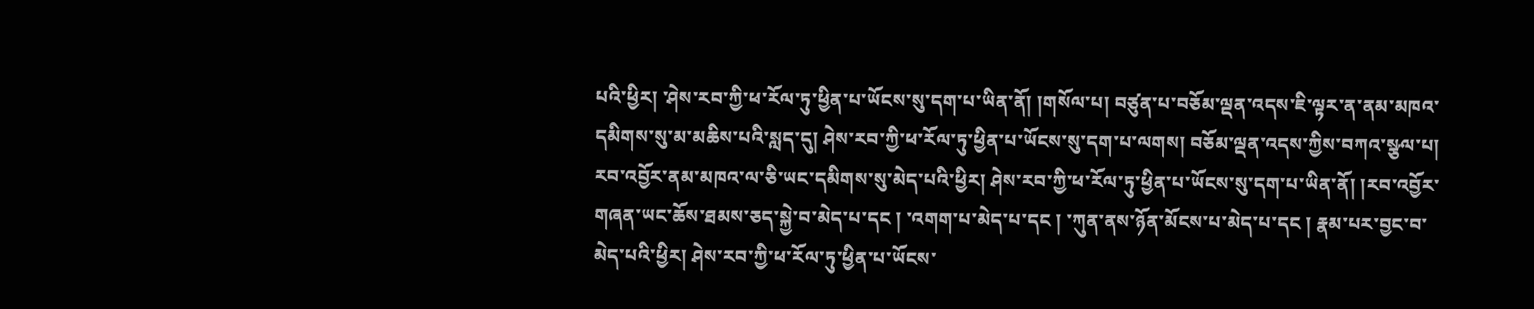པའི་ཕྱིར། ་ཤེས་རབ་ཀྱི་ཕ་རོལ་ཏུ་ཕྱིན་པ་ཡོངས་སུ་དག་པ་ཡིན་ནོ། །གསོལ་པ། བཙུན་པ་བཅོམ་ལྡན་འདས་ཇི་ལྟར་ན་ནམ་མཁའ་དམིགས་སུ་མ་མཆིས་པའི་སླད་དུ། ཤེས་རབ་ཀྱི་ཕ་རོལ་ཏུ་ཕྱིན་པ་ཡོངས་སུ་དག་པ་ལགས། བཅོམ་ལྡན་འདས་ཀྱིས་བཀའ་སྩལ་པ། རབ་འབྱོར་ནམ་མཁའ་ལ་ཅི་ཡང་དམིགས་སུ་མེད་པའི་ཕྱིར། ཤེས་རབ་ཀྱི་ཕ་རོལ་ཏུ་ཕྱིན་པ་ཡོངས་སུ་དག་པ་ཡིན་ནོ། །རབ་འབྱོར་གཞན་ཡང་ཆོས་ཐམས་ཅད་སྐྱེ་བ་མེད་པ་དང ། ་འགག་པ་མེད་པ་དང ། ་ཀུན་ནས་ཉོན་མོངས་པ་མེད་པ་དང ། རྣམ་པར་བྱང་བ་མེད་པའི་ཕྱིར། ཤེས་རབ་ཀྱི་ཕ་རོལ་ཏུ་ཕྱིན་པ་ཡོངས་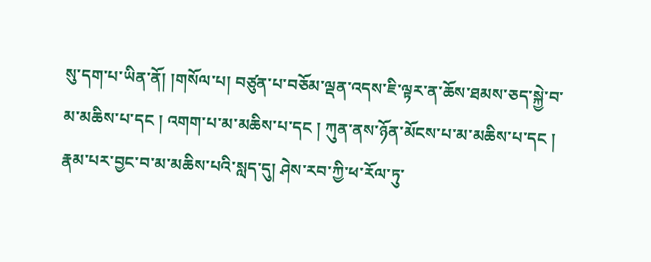སུ་དག་པ་ཡིན་ནོ། །གསོལ་པ། བཙུན་པ་བཅོམ་ལྡན་འདས་ཇི་ལྟར་ན་ཆོས་ཐམས་ཅད་སྐྱེ་བ་མ་མཆིས་པ་དང ། འགག་པ་མ་མཆིས་པ་དང ། ཀུན་ནས་ཉོན་མོངས་པ་མ་མཆིས་པ་དང ། རྣམ་པར་བྱང་བ་མ་མཆིས་པའི་སླད་དུ། ཤེས་རབ་ཀྱི་ཕ་རོལ་ཏུ་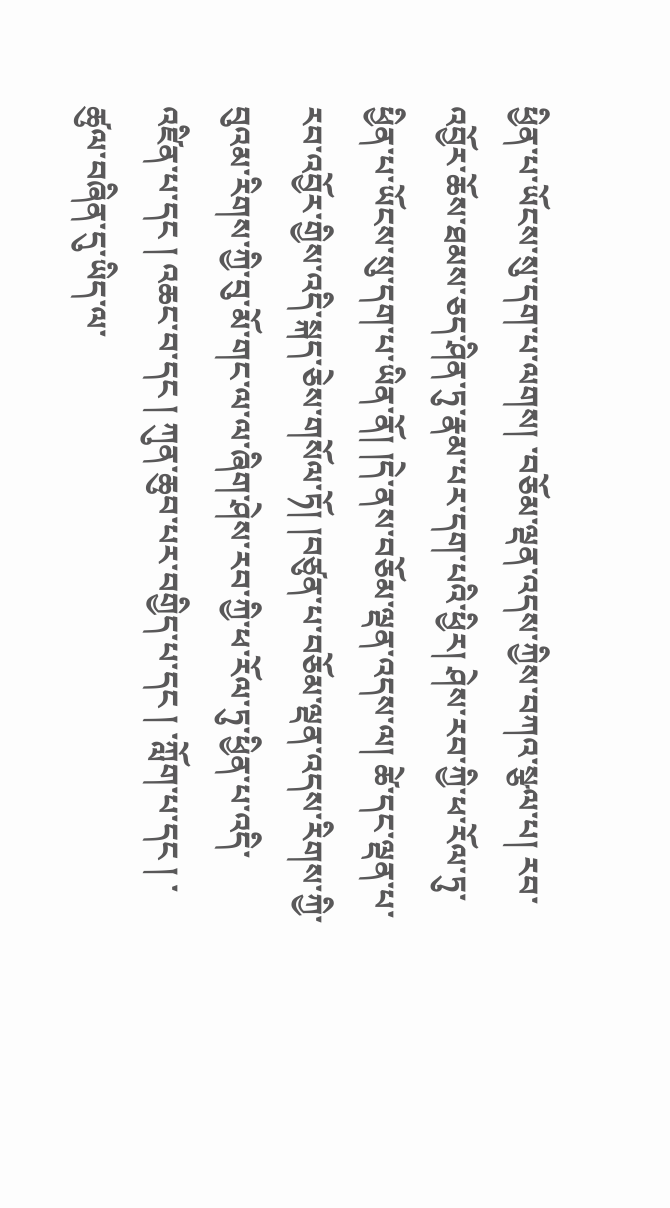ཕྱིན་པ་ཡོངས་སུ་དག་པ་ལགས། ་བཅོམ་ལྡན་འདས་ཀྱིས་བཀའ་སྩལ་པ། རབ་འབྱོར་ཆོས་ཐམས་ཅད་ཤིན་ཏུ་རྣམ་པར་དག་པའི་ཕྱིར། ཤེས་རབ་ཀྱི་ཕ་རོལ་ཏུ་ཕྱིན་པ་ཡོངས་སུ་དག་པ་ཡིན་ནོ། །དེ་ནས་བཅོམ་ལྡན་འདས་ལ། ཚེ་དང་ལྡན་པ་རབ་འབྱོར་གྱིས་འདི་སྐད་ཅེས་གསོལ་ཏོ། །བཙུན་པ་བཅོམ་ལྡན་འདས་རིགས་ཀྱི་བུའམ་རིགས་ཀྱི་བུ་མོ་གང་ལ་ལ་ཞིག་ཤེས་རབ་ཀྱི་ཕ་རོལ་ཏུ་ཕྱིན་པ་འདི་འཛིན་པ་དང ། འཆང་བ་དང ། ཀུན་ཆུབ་པར་བགྱིད་པ་དང ། ་ཀློག་པ་དང ། ་ཚུལ་བཞིན་དུ་ཡིད་ལ་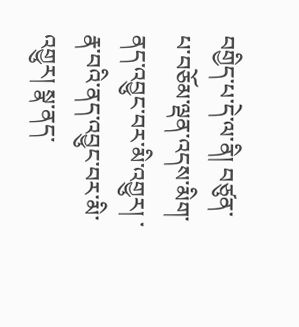བགྱིད་པ་དེ་ལ་ནི། བཙུན་པ་བཅོམ་ལྡན་འདས་མིག་ནད་འབྱུང་བར་མི་འགྱུར། ་རྣ་བའི་ནད་འབྱུང་བར་མི་འགྱུར། སྣ་ནད་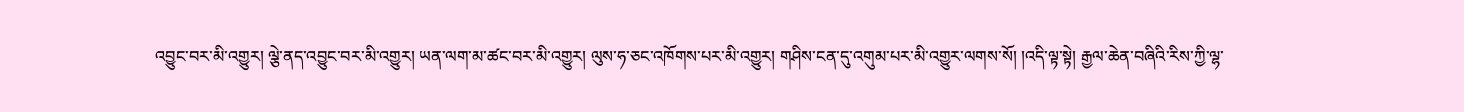འབྱུང་བར་མི་འགྱུར། ལྕེ་ནད་འབྱུང་བར་མི་འགྱུར། ཡན་ལག་མ་ཚང་བར་མི་འགྱུར། ལུས་ཧ་ཅང་འཁོགས་པར་མི་འགྱུར། གཤིས་ངན་དུ་འགུམ་པར་མི་འགྱུར་ལགས་སོ། །འདི་ལྟ་སྟེ། རྒྱལ་ཆེན་བཞིའི་རིས་ཀྱི་ལྷ་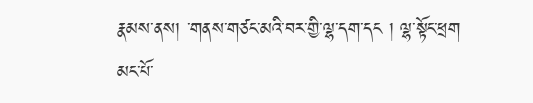རྣམས་ནས། ་གནས་གཙང་མའི་བར་གྱི་ལྷ་དག་དང ། ལྷ་སྟོང་ཕྲག
མང་པོ་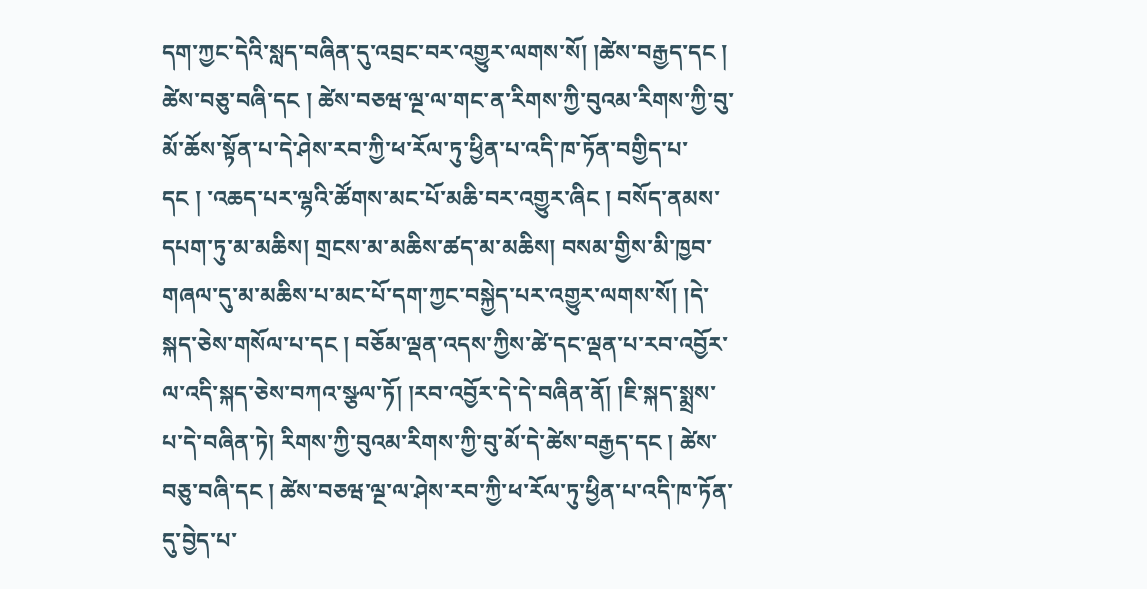དག་ཀྱང་དེའི་སླད་བཞིན་དུ་འབྲང་བར་འགྱུར་ལགས་སོ། །ཚེས་བརྒྱད་དང ། ཚེས་བཅུ་བཞི་དང ། ཚེས་བཅཝ་ལྔ་ལ་གང་ན་རིགས་ཀྱི་བུའམ་རིགས་ཀྱི་བུ་མོ་ཆོས་སྟོན་པ་དེ་ཤེས་རབ་ཀྱི་ཕ་རོལ་ཏུ་ཕྱིན་པ་འདི་ཁ་ཏོན་བགྱིད་པ་དང ། ་འཆད་པར་ལྷའི་ཚོགས་མང་པོ་མཆི་བར་འགྱུར་ཞིང ། བསོད་ནམས་དཔག་ཏུ་མ་མཆིས། གྲངས་མ་མཆིས་ཚད་མ་མཆིས། བསམ་གྱིས་མི་ཁྱབ་གཞལ་དུ་མ་མཆིས་པ་མང་པོ་དག་ཀྱང་བསྐྱེད་པར་འགྱུར་ལགས་སོ། །དེ་སྐད་ཅེས་གསོལ་པ་དང ། བཅོམ་ལྡན་འདས་ཀྱིས་ཚེ་དང་ལྡན་པ་རབ་འབྱོར་ལ་འདི་སྐད་ཅེས་བཀའ་སྩལ་ཏོ། །རབ་འབྱོར་དེ་དེ་བཞིན་ནོ། །ཇི་སྐད་སྨྲས་པ་དེ་བཞིན་ཏེ། རིགས་ཀྱི་བུའམ་རིགས་ཀྱི་བུ་མོ་དེ་ཚེས་བརྒྱད་དང ། ཚེས་བཅུ་བཞི་དང ། ཚེས་བཅཝ་ལྔ་ལ་ཤེས་རབ་ཀྱི་ཕ་རོལ་ཏུ་ཕྱིན་པ་འདི་ཁ་ཏོན་དུ་བྱེད་པ་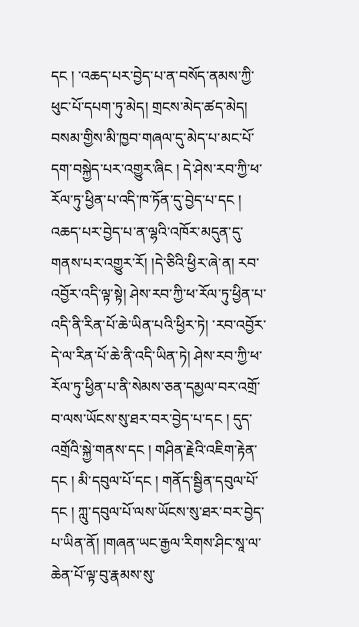དང ། ་འཆད་པར་བྱེད་པ་ན་བསོད་ནམས་ཀྱི་ཕུང་པོ་དཔག་ཏུ་མེད། གྲངས་མེད་ཚད་མེད། བསམ་གྱིས་མི་ཁྱབ་གཞལ་དུ་མེད་པ་མང་པོ་དག་བསྐྱེད་པར་འགྱུར་ཞིང ། དེ་ཤེས་རབ་ཀྱི་ཕ་རོལ་ཏུ་ཕྱིན་པ་འདི་ཁ་ཏོན་དུ་བྱེད་པ་དང ། འཆད་པར་བྱེད་པ་ན་ལྷའི་འཁོར་མདུན་དུ་གནས་པར་འགྱུར་རོ། །དེ་ཅིའི་ཕྱིར་ཞེ་ན། རབ་འབྱོར་འདི་ལྟ་སྟེ། ཤེས་རབ་ཀྱི་ཕ་རོལ་ཏུ་ཕྱིན་པ་འདི་ནི་རིན་པོ་ཆེ་ཡིན་པའི་ཕྱིར་ཏེ། ་རབ་འབྱོར་དེ་ལ་རིན་པོ་ཆེ་ནི་འདི་ཡིན་ཏེ། ཤེས་རབ་ཀྱི་ཕ་རོལ་ཏུ་ཕྱིན་པ་ནི་སེམས་ཅན་དམྱལ་བར་འགྲོ་བ་ལས་ཡོངས་སུ་ཐར་བར་བྱེད་པ་དང ། དུད་འགྲོའི་སྐྱེ་གནས་དང ། གཤིན་རྗེའི་འཇིག་རྟེན་དང ། མི་དབུལ་པོ་དང ། གནོད་སྦྱིན་དབུལ་པོ་དང ། ཀླུ་དབུལ་པོ་ལས་ཡོངས་སུ་ཐར་བར་བྱེད་པ་ཡིན་ནོ། །གཞན་ཡང་རྒྱལ་རིགས་ཤིང་སཱ་ལ་ཆེན་པོ་ལྟ་བུ་རྣམས་སུ་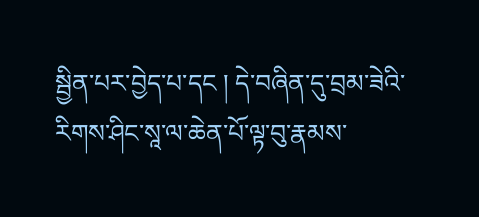སྦྱིན་པར་བྱེད་པ་དང ། དེ་བཞིན་དུ་བྲམ་ཟེའི་རིགས་ཤིང་སཱ་ལ་ཆེན་པོ་ལྟ་བུ་རྣམས་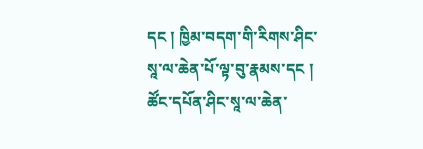དང ། ཁྱིམ་བདག་གི་རིགས་ཤིང་སཱ་ལ་ཆེན་པོ་ལྟ་བུ་རྣམས་དང ། ཚོང་དཔོན་ཤིང་སཱ་ལ་ཆེན་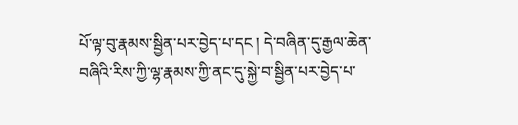པོ་ལྟ་བུ་རྣམས་སྦྱིན་པར་བྱེད་པ་དང ། དེ་བཞིན་དུ་རྒྱལ་ཆེན་བཞིའི་རིས་ཀྱི་ལྷ་རྣམས་ཀྱི་ནང་དུ་སྐྱེ་བ་སྦྱིན་པར་བྱེད་པ་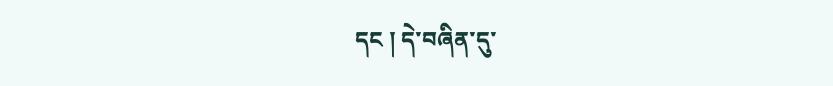དང ། དེ་བཞིན་དུ་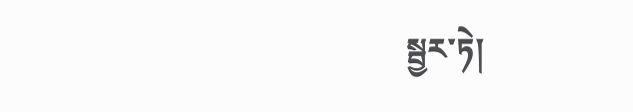སྦྱར་ཏེ།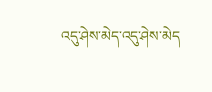འདུ་ཤེས་མེད་འདུ་ཤེས་མེད